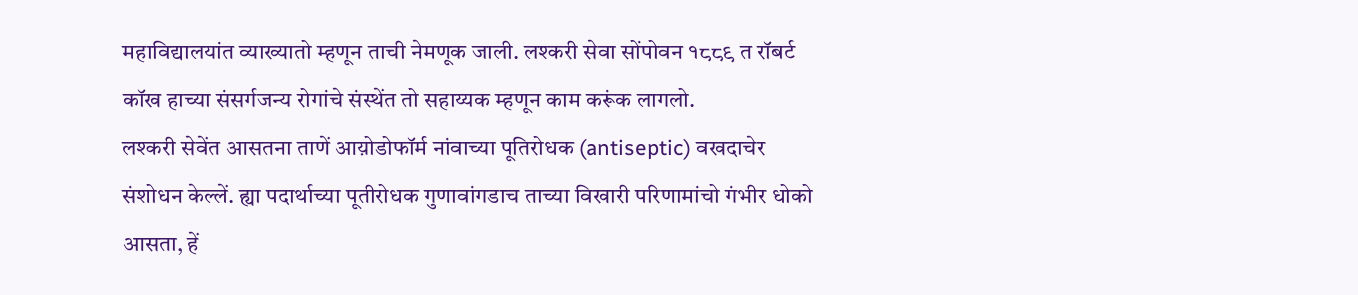महाविद्यालयांत व्याख्यातो म्हणून ताची नेमणूक जाली. लश्करी सेवा सोंपोवन १८८९ त रॉबर्ट कॉख हाच्या संसर्गजन्य रोगांचे संस्थेंत तो सहाय्यक म्हणून काम करूंक लागलो.
लश्करी सेवेंत आसतना ताणें आय़ोडोफॉर्म नांवाच्या पूतिरोधक (antiseptic) वखदाचेर संशोधन केल्लें. ह्या पदार्थाच्या पूतीरोधक गुणावांगडाच ताच्या विखारी परिणामांचो गंभीर धोको आसता, हें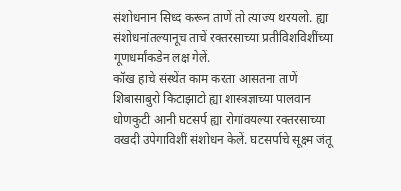संशोधनान सिध्द करून ताणें तो त्याज्य थरयलो. ह्या संशोधनांतल्यानूच ताचें रक्तरसाच्या प्रतीविशविशींच्या गूणधर्मांकडेन लक्ष गेलें.
कॉख हाचे संस्थेंत काम करता आसतना ताणें शिबासाबुरो किटाझाटो ह्या शास्त्रज्ञाच्या पालवान धोणकुटी आनी घटसर्प ह्या रोगांवयल्या रक्तरसाच्या वखदी उपेगाविशीं संशोधन केलें. घटसर्पाचे सूक्ष्म जंतू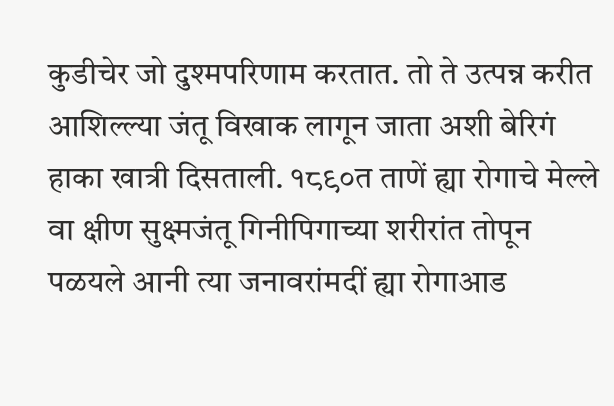कुडीचेर जो दुश्मपरिणाम करतात. तो ते उत्पन्न करीत आशिल्ल्या जंतू विखाक लागून जाता अशी बेरिगं हाका खात्री दिसताली. १८९०त ताणें ह्या रोगाचे मेल्ले वा क्षीण सुक्ष्मजंतू गिनीपिगाच्या शरीरांत तोपून पळयले आनी त्या जनावरांमदीं ह्या रोगाआड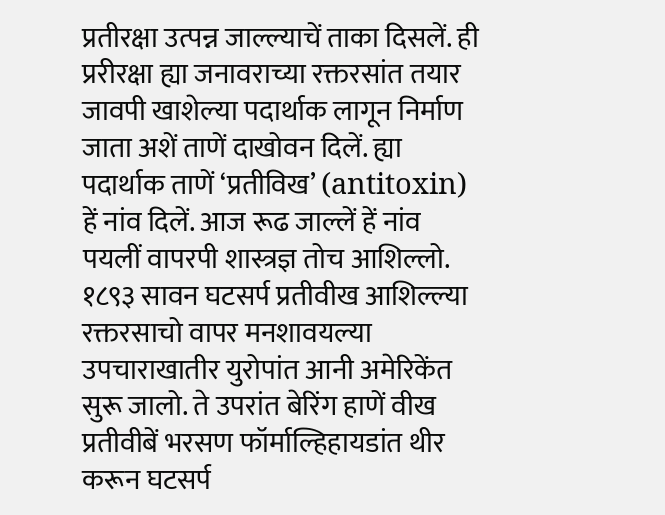प्रतीरक्षा उत्पन्न जाल्ल्याचें ताका दिसलें. ही प्ररीरक्षा ह्या जनावराच्या रक्तरसांत तयार जावपी खाशेल्या पदार्थाक लागून निर्माण जाता अशें ताणें दाखोवन दिलें. ह्या पदार्थाक ताणें ‘प्रतीविख’ (antitoxin) हें नांव दिलें. आज रूढ जाल्लें हें नांव पयलीं वापरपी शास्त्रज्ञ तोच आशिल्लो.
१८९३ सावन घटसर्प प्रतीवीख आशिल्ल्या रक्तरसाचो वापर मनशावयल्या उपचाराखातीर युरोपांत आनी अमेरिकेंत सुरू जालो. ते उपरांत बेरिंग हाणें वीख प्रतीवीबें भरसण फॉर्माल्हिहायडांत थीर करून घटसर्प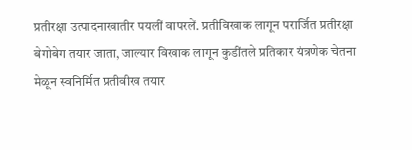प्रतीरक्षा उत्पादनाखातीर पयलीं वापरलें. प्रतीविखाक लागून परार्जित प्रतीरक्षा बेगोबेग तयार जाता, जाल्यार विखाक लागून कुडींतले प्रतिकार यंत्रणेक चेतना मेळून स्वनिर्मित प्रतीवीख तयार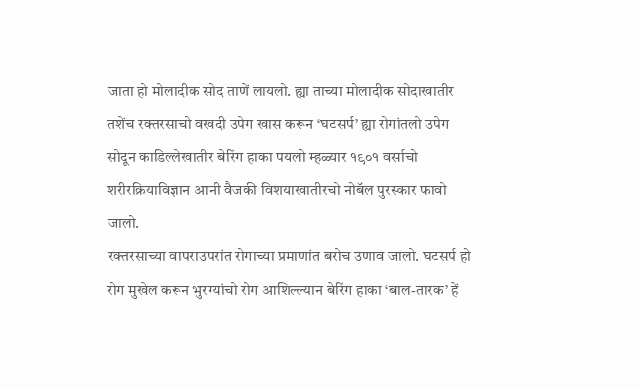जाता हो मोलादीक सोद ताणें लायलो. ह्या ताच्या मोलादीक सोदाखातीर तशेंच रक्तरसाचो वखदी उपेग खास करून ‘घटसर्प’ ह्या रोगांतलो उपेग सोदून काडिल्लेखातीर बेरिंग हाका पयलो म्हळ्यार १९०१ वर्साचो शरीरक्रियाविज्ञान आनी वैजकी विशयाखातीरचो नोबॅल पुरस्कार फावो जालो.
रक्तरसाच्या वापराउपरांत रोगाच्या प्रमाणांत बरोच उणाव जालो. घटसर्प हो रोग मुखेल करून भुरग्यांचो रोग आशिल्ल्यान बेरिंग हाका ‘बाल-तारक’ हें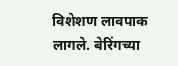विशेशण लावपाक लागले. बेरिंगच्या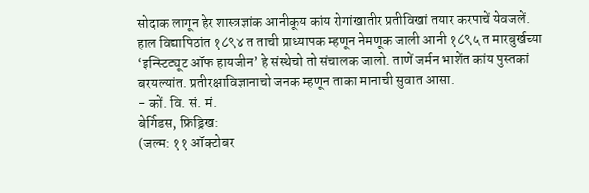सोदाक लागून हेर शास्त्रज्ञांक आनीकूय कांय रोगांखातीर प्रतीविखां तयार करपाचें येवजलें.
हाल विद्यापिठांत १८९४ त ताची प्राध्यापक म्हणून नेमणूक जाली आनी १८९५ त मारबुर्खच्या ‘इन्स्टिट्यूट ऑफ हायजीन’ हे संस्थेचो तो संचालक जालो. ताणें जर्मन भाशेंत कांय पुस्तकां बरयल्यांत. प्रतीरक्षाविज्ञानाचो जनक म्हणून ताका मानाची सुवात आसा.
- कों. वि. सं. मं.
बेर्गिडस, फ्रिड्रिख:
(जल्म: ११ ऑक्टोबर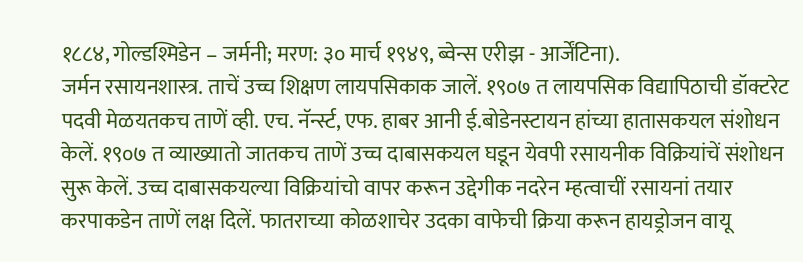१८८४, गोल्डश्मिडेन – जर्मनी; मरण: ३० मार्च १९४९, ब्वेन्स एरीझ - आर्जेंटिना).
जर्मन रसायनशास्त्र. ताचें उच्च शिक्षण लायपसिकाक जालें. १९०७ त लायपसिक विद्यापिठाची डॉक्टरेट पदवी मेळयतकच ताणें व्ही. एच. नॅर्न्स्ट, एफ. हाबर आनी ई.बोडेनस्टायन हांच्या हातासकयल संशोधन केलें. १९०७ त व्याख्यातो जातकच ताणें उच्च दाबासकयल घडून येवपी रसायनीक विक्रियांचें संशोधन सुरू केलें. उच्च दाबासकयल्या विक्रियांचो वापर करून उद्देगीक नदरेन म्हत्वाचीं रसायनां तयार करपाकडेन ताणें लक्ष दिलें. फातराच्या कोळशाचेर उदका वाफेची क्रिया करून हायड्रोजन वायू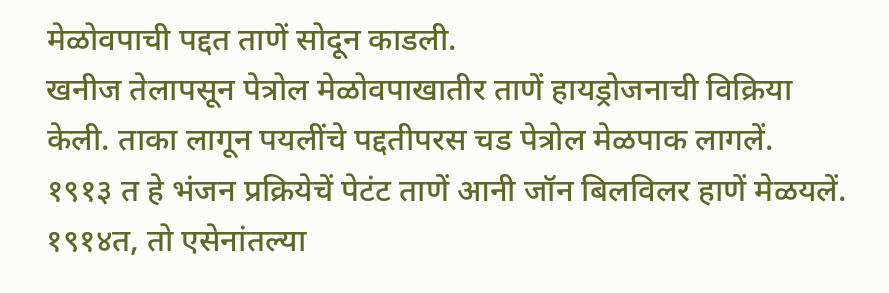मेळोवपाची पद्दत ताणें सोदून काडली.
खनीज तेलापसून पेत्रोल मेळोवपाखातीर ताणें हायड्रोजनाची विक्रिया केली. ताका लागून पयलींचे पद्दतीपरस चड पेत्रोल मेळपाक लागलें. १९१३ त हे भंजन प्रक्रियेचें पेटंट ताणें आनी जॉन बिलविलर हाणें मेळयलें. १९१४त, तो एसेनांतल्या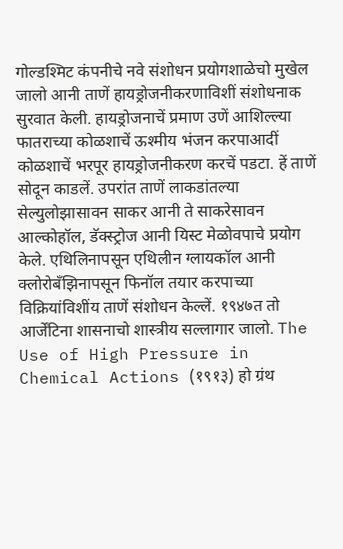गोल्डश्मिट कंपनीचे नवे संशोधन प्रयोगशाळेचो मुखेल जालो आनी ताणें हायड्रोजनीकरणाविशीं संशोधनाक सुरवात केली. हायड्रोजनाचें प्रमाण उणें आशिल्ल्या फातराच्या कोळशाचें ऊश्मीय भंजन करपाआदीं कोळशाचें भरपूर हायड्रोजनीकरण करचें पडटा. हें ताणें सोदून काडलें. उपरांत ताणें लाकडांतल्या सेल्युलोझासावन साकर आनी ते साकरेसावन आल्कोहॉल, डॅक्स्ट्रोज आनी यिस्ट मेळोवपाचे प्रयोग केले. एथिलिनापसून एथिलीन ग्लायकॉल आनी क्लोरोबँझिनापसून फिनॉल तयार करपाच्या विक्रियांविशींय ताणें संशोधन केल्लें. १९४७त तो आर्जेंटिना शासनाचो शास्त्रीय सल्लागार जालो. The Use of High Pressure in Chemical Actions (१९१३) हो ग्रंथ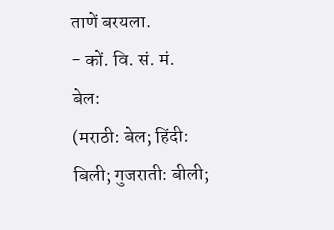ताणें बरयला.
- कों. वि. सं. मं.
बेल:
(मराठी: बेल; हिंदी: बिली; गुजराती: बीली;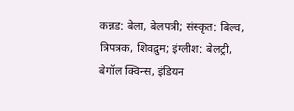कन्नड: बेला, बेलपत्री; संस्कृत: बिल्व, त्रिपत्रक, शिवद्रुम; इंग्लीश: बेलट्री, बेगॉल क्विन्स, इंडियन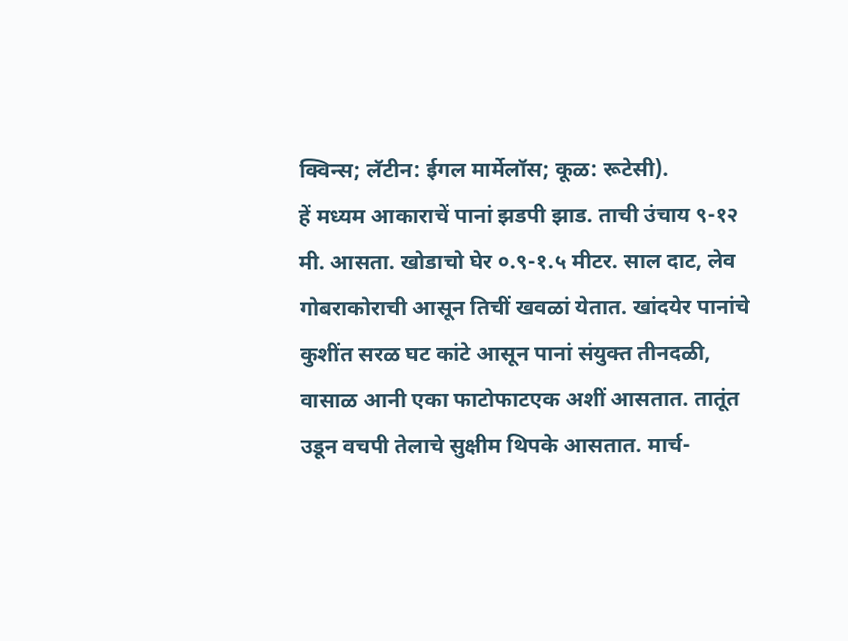क्विन्स; लॅटीन: ईगल मार्मेलॉस; कूळ: रूटेसी).
हें मध्यम आकाराचें पानां झडपी झाड. ताची उंचाय ९-१२ मी. आसता. खोडाचो घेर ०.९-१.५ मीटर. साल दाट, लेव गोबराकोराची आसून तिचीं खवळां येतात. खांदयेर पानांचे कुशींत सरळ घट कांटे आसून पानां संयुक्त तीनदळी, वासाळ आनी एका फाटोफाटएक अशीं आसतात. तातूंत उडून वचपी तेलाचे सुक्षीम थिपके आसतात. मार्च-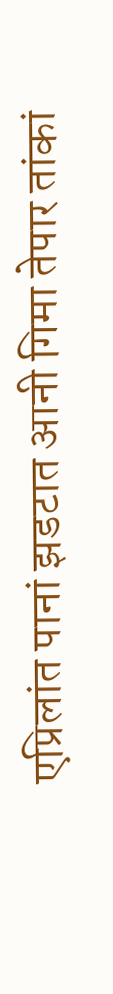एप्रिलांत पानां झडटात आनी गिमा तेपार तांकां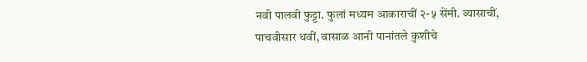नवी पालवी फुट्टा. फुलां मध्यम आकाराचीं २-५ सेंमी. व्यासाचीं, पाचवीसार धवीं, वासाळ आनी पानांतले कुशीचे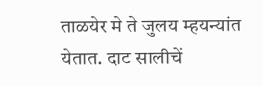ताळयेर मे ते जुलय म्हयन्यांत येतात. दाट सालीचें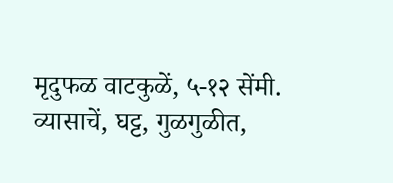मृदुफळ वाटकुळें, ५-१२ सेंमी. व्यासाचें, घट्ट, गुळगुळीत,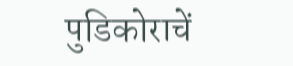पुडिकोराचें